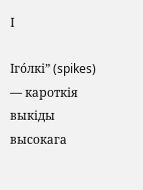І

Ігóлкі” (spikes) — кароткія выкіды высокага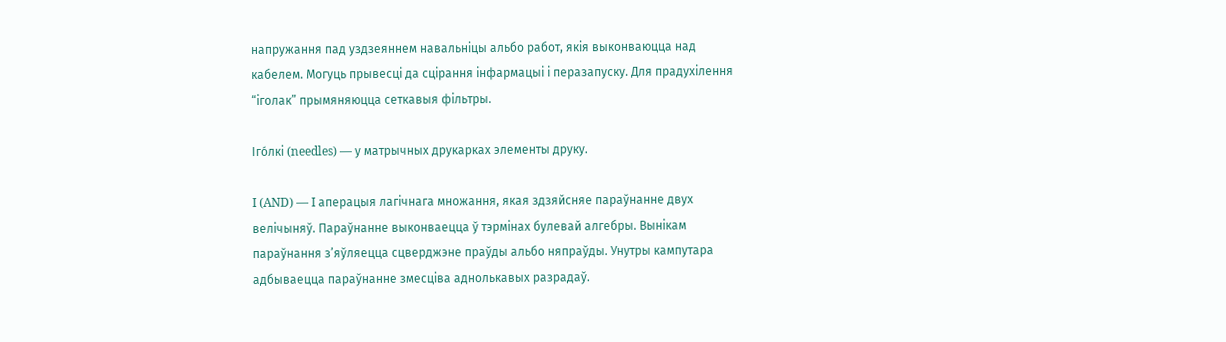напружання пад уздзеяннем навальніцы альбо работ, якія выконваюцца над кабелем. Могуць прывесці да сцірання інфармацыі і перазапуску. Для прадухілення “іголак” прымяняюцца сеткавыя фільтры.

Ігóлкі (needles) — у матрычных друкарках элементы друку.

I (AND) — I аперацыя лагічнага множання, якая здзяйсняе параўнанне двух велічыняў. Параўнанне выконваецца ў тэрмінах булевай алгебры. Вынікам параўнання з’яўляецца сцверджэне праўды альбо няпраўды. Унутры кампутара адбываецца параўнанне змесціва аднолькавых разрадаў.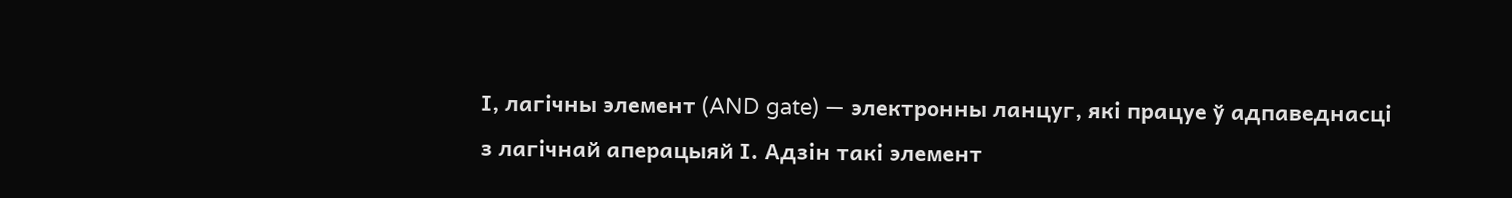І, лагічны элемент (AND gate) — электронны ланцуг, які працуе ў адпаведнасці з лагічнай аперацыяй І. Адзін такі элемент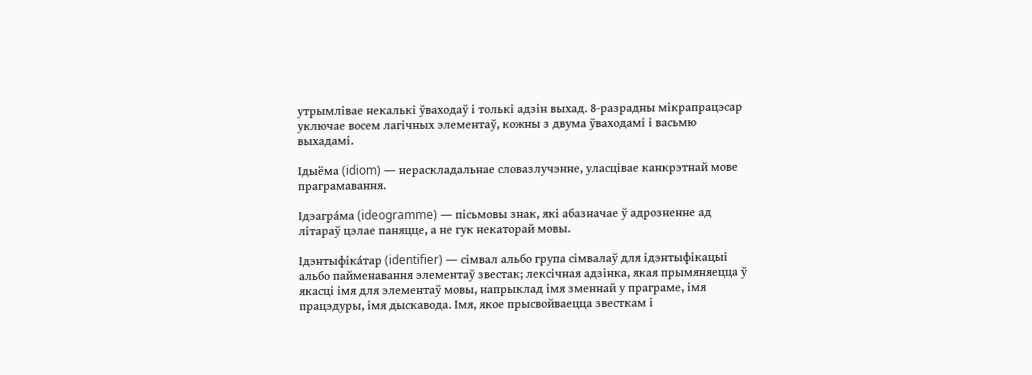утрымлівае некалькі ўваходаў і толькі адзін выхад. 8-разрадны мікрапрацэсар уключае восем лагічных элементаў, кожны з двума ўваходамі і васьмю выхадамі.

Ідыёма (idiom) — нераскладальнае словазлучэнне, уласцівае канкрэтнай мове праграмавання.

Ідэагрáма (ideogramme) — пісьмовы знак, які абазначае ў адрозненне ад літараў цэлае паняцце, а не гук некаторай мовы.

Ідэнтыфікáтар (identifier) — сімвал альбо група сімвалаў для ідэнтыфікацыі альбо пайменавання элементаў звестак; лексічная адзінка, якая прымяняецца ў якасці імя для элементаў мовы, напрыклад імя зменнай у праграме, імя працэдуры, імя дыскавода. Імя, якое прысвойваецца звесткам і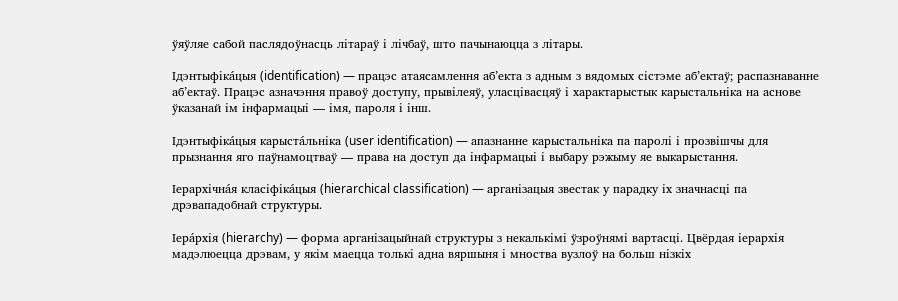ўяўляе сабой паслядоўнасць літараў і лічбаў, што пачынаюцца з літары.

Ідэнтыфікáцыя (identification) — працэс атаясамлення аб’екта з адным з вядомых сістэме аб’ектаў; распазнаванне аб’ектаў. Працэс азначэння правоў доступу, прывілеяў, уласцівасцяў і характарыстык карыстальніка на аснове ўказанай ім інфармацыі — імя, пароля і інш.

Ідэнтыфікáцыя карыстáльніка (user identification) — апазнанне карыстальніка па паролі і прозвішчы для прызнання яго паўнамоцтваў — права на доступ да інфармацыі і выбару рэжыму яе выкарыстання.

Іерархічнáя класіфікáцыя (hierarchical classification) — арганізацыя звестак у парадку іх значнасці па дрэвападобнай структуры.

Іерáрхія (hierarchy) — форма арганізацыйнай структуры з некалькімі ўзроўнямі вартасці. Цвёрдая іерархія мадэлюецца дрэвам, у якім маецца толькі адна вяршыня і мноства вузлоў на больш нізкіх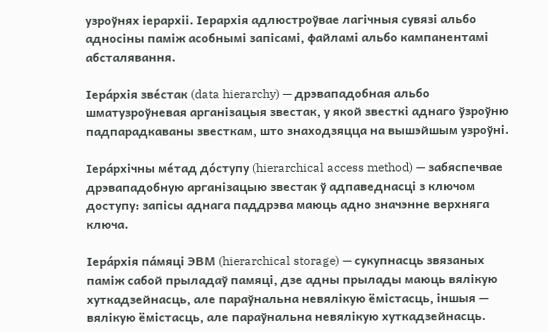узроўнях іерархіі. Іерархія адлюстроўвае лагічныя сувязі альбо адносіны паміж асобнымі запісамі, файламі альбо кампанентамі абсталявання.

Іерáрхія звéстак (data hierarchy) — дрэвападобная альбо шматузроўневая арганізацыя звестак, у якой звесткі аднаго ўзроўню падпарадкаваны звесткам, што знаходзяцца на вышэйшым узроўні.

Іерáрхічны мéтад дóступу (hierarchical access method) — забяспечвае дрэвападобную арганізацыю звестак ў адпаведнасці з ключом доступу: запісы аднага паддрэва маюць адно значэнне верхняга ключа.

Іерáрхія пáмяці ЭВМ (hierarchical storage) — сукупнасць звязаных паміж сабой прыладаў памяці, дзе адны прылады маюць вялікую хуткадзейнасць, але параўнальна невялікую ёмістасць, іншыя — вялікую ёмістасць, але параўнальна невялікую хуткадзейнасць.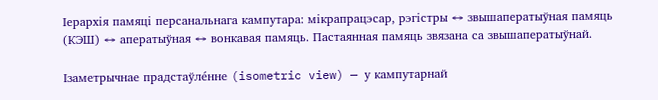Іерархія памяці персанальнага кампутара: мікрапрацэсар, рэгістры ↔ звышаператыўная памяць (КЭШ) ↔ аператыўная ↔ вонкавая памяць. Пастаянная памяць звязана са звышаператыўнай.

Ізаметрычнае прадстаўлéнне (isometric view) — у кампутарнай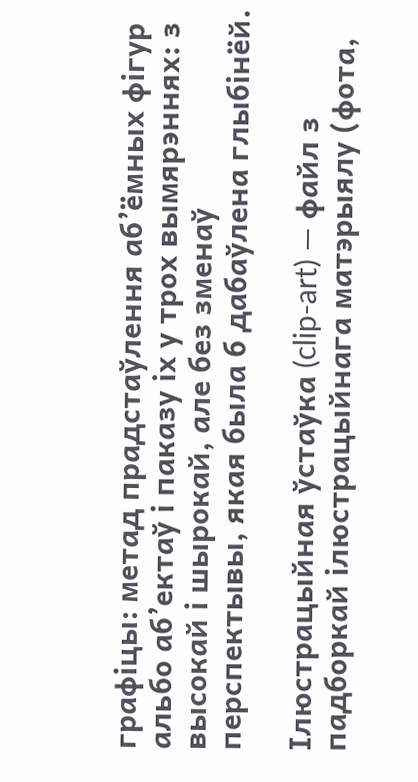графіцы: метад прадстаўлення аб’ёмных фігур альбо аб’ектаў і паказу іх у трох вымярэннях: з высокай і шырокай, але без зменаў перспектывы, якая была б дабаўлена глыбінёй.

Ілюстрацыйная ўстаўка (clip-art) — файл з падборкай ілюстрацыйнага матэрыялу (фота,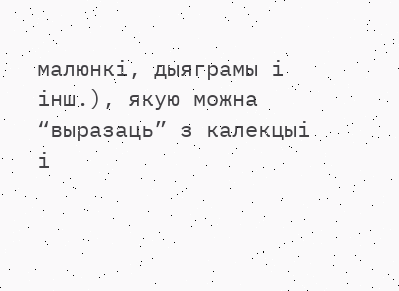малюнкі, дыяграмы і інш.), якую можна “выразаць” з калекцыі і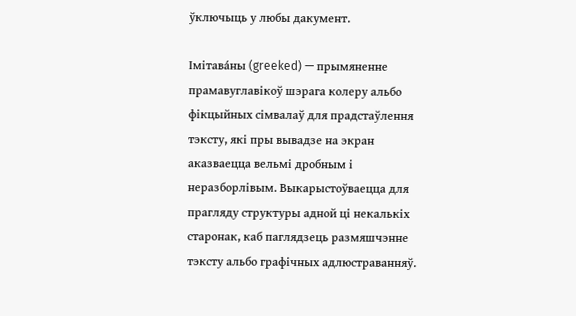ўключыць у любы дакумент.

Імітавáны (greeked) — прымяненне прамавуглавікоў шэрага колеру альбо фікцыйных сімвалаў для прадстаўлення тэксту, які пры вывадзе на экран аказваецца вельмі дробным і неразборлівым. Выкарыстоўваецца для прагляду структуры адной ці некалькіх старонак, каб паглядзець размяшчэнне тэксту альбо графічных адлюстраванняў.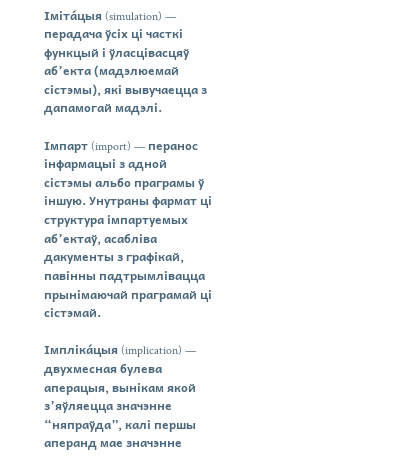Імітáцыя (simulation) — перадача ўсіх ці часткі функцый і ўласцівасцяў аб’екта (мадэлюемай сістэмы), які вывучаецца з дапамогай мадэлі.

Імпарт (import) — перанос інфармацыі з адной сістэмы альбо праграмы ў іншую. Унутраны фармат ці структура імпартуемых аб’ектаў, асабліва дакументы з графікай, павінны падтрымлівацца прынімаючай праграмай ці сістэмай.

Імплікáцыя (implication) — двухмесная булева аперацыя, вынікам якой з’яўляецца значэнне “няпраўда”, калі першы аперанд мае значэнне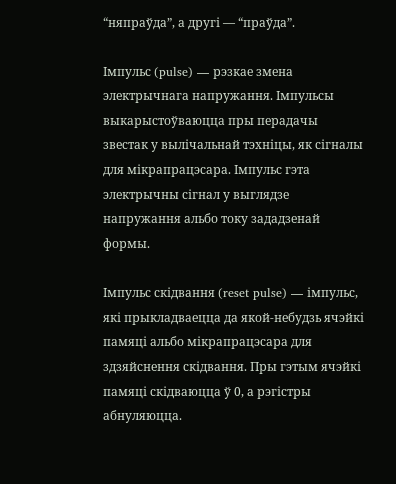“няпраўда”, а другі — “праўда”.

Імпульс (pulse) — рэзкае змена электрычнага напружання. Імпульсы выкарыстоўваюцца пры перадачы звестак у вылічальнай тэхніцы, як сігналы для мікрапрацэсара. Імпульс гэта электрычны сігнал у выглядзе напружання альбо току зададзенай формы.

Імпульс скідвання (reset pulse) — імпульс, які прыкладваецца да якой-небудзь ячэйкі памяці альбо мікрапрацэсара для здзяйснення скідвання. Пры гэтым ячэйкі памяці скідваюцца ў 0, а рэгістры абнуляюцца.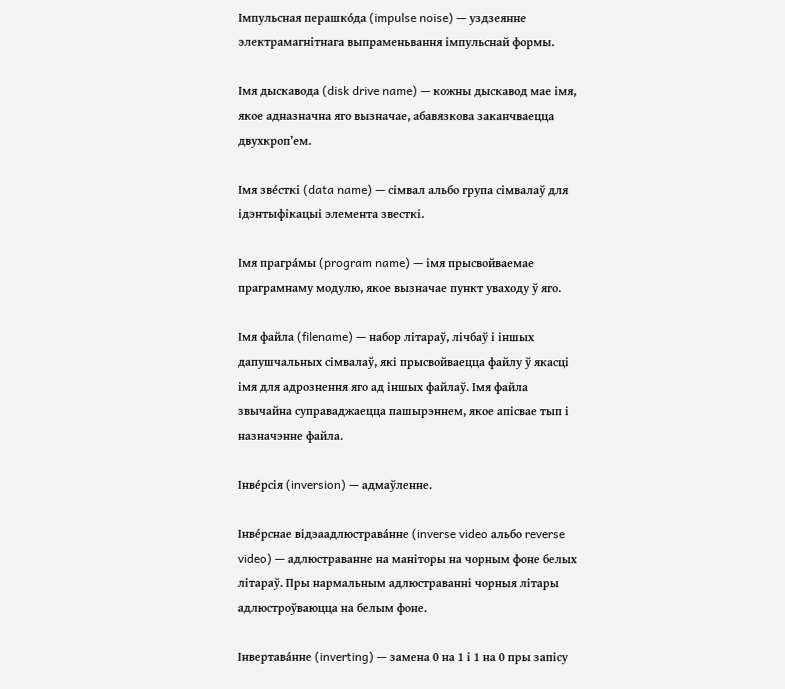Імпульсная перашкóда (impulse noise) — уздзеянне электрамагнітнага выпраменьвання імпульснай формы.

Імя дыскавода (disk drive name) — кожны дыскавод мае імя, якое адназначна яго вызначае, абавязкова заканчваецца двухкроп’ем.

Імя звéсткі (data name) — сімвал альбо група сімвалаў для ідэнтыфікацыі элемента звесткі.

Імя прагрáмы (program name) — імя прысвойваемае праграмнаму модулю, якое вызначае пункт уваходу ў яго.

Імя файла (filename) — набор літараў, лічбаў і іншых дапушчальных сімвалаў, які прысвойваецца файлу ў якасці імя для адрознення яго ад іншых файлаў. Імя файла звычайна суправаджаецца пашырэннем, якое апісвае тып і назначэнне файла.

Інвéрсія (inversion) — адмаўленне.

Інвéрснае відэаадлюстравáнне (inverse video альбо reverse video) — адлюстраванне на маніторы на чорным фоне белых літараў. Пры нармальным адлюстраванні чорныя літары адлюстроўваюцца на белым фоне.

Інвертавáнне (inverting) — замена 0 на 1 і 1 на 0 пры запісу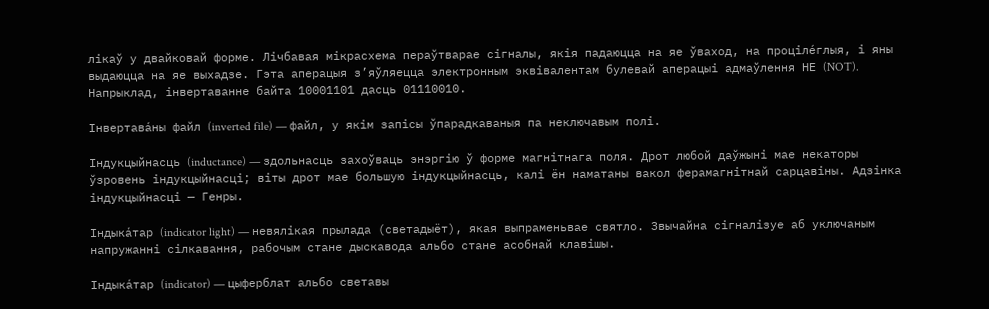лікаў у двайковай форме. Лічбавая мікрасхема пераўтварае сігналы, якія падаюцца на яе ўваход, на процілéглыя, і яны выдаюцца на яе выхадзе. Гэта аперацыя з’яўляецца электронным эквівалентам булевай аперацыі адмаўлення НЕ (NOT). Напрыклад, інвертаванне байта 10001101 дасць 01110010.

Інвертавáны файл (inverted file) — файл, у якім запісы ўпарадкаваныя па неключавым полі.

Індукцыйнасць (inductance) — здольнасць захоўваць энэргію ў форме магнітнага поля. Дрот любой даўжыні мае некаторы ўзровень індукцыйнасці; віты дрот мае большую індукцыйнасць, калі ён наматаны вакол ферамагнітнай сарцавіны. Адзінка індукцыйнасці — Генры.

Індыкáтар (indicator light) — невялікая прылада (светадыёт), якая выпраменьвае святло. Звычайна сігналізуе аб уключаным напружанні сілкавання, рабочым стане дыскавода альбо стане асобнай клавішы.

Індыкáтар (indicator) — цыферблат альбо светавы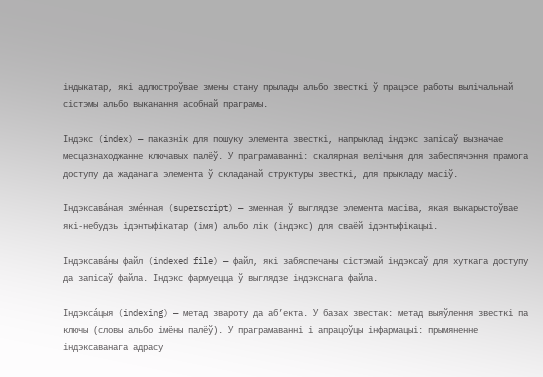індыкатар, які адлюстроўвае змены стану прылады альбо звесткі ў працэсе работы вылічальнай сістэмы альбо выканання асобнай праграмы.

Індэкс (index) — паказнік для пошуку элемента звесткі, напрыклад індэкс запісаў вызначае месцазнаходжанне ключавых палёў. У праграмаванні: скалярная велічыня для забеспячэння прамога доступу да жаданага элемента ў складанай структуры звесткі, для прыкладу масіў.

Індэксавáная змéнная (superscript) — зменная ў выглядзе элемента масіва, якая выкарыстоўвае які-небудзь ідэнтыфікатар (імя) альбо лік (індэкс) для сваёй ідэнтыфікацыі.

Індэксавáны файл (indexed file) — файл, які забяспечаны сістэмай індэксаў для хуткага доступу да запісаў файла. Індэкс фармуецца ў выглядзе індэкснага файла.

Індэксáцыя (indexing) — метад звароту да аб’екта. У базах звестак: метад выяўлення звесткі па ключы (словы альбо імёны палёў). У праграмаванні і апрацоўцы інфармацыі: прымяненне індэксаванага адрасу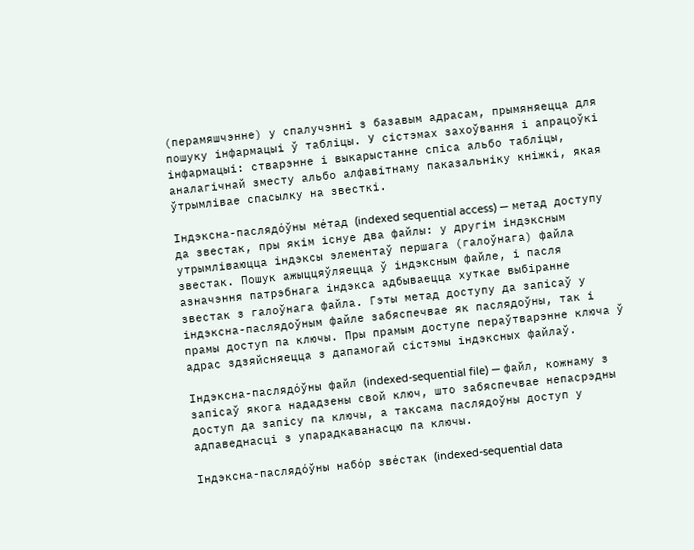(перамяшчэнне) у спалучэнні з базавым адрасам, прымяняецца для пошуку інфармацыі ў табліцы. У сістэмах захоўвання і апрацоўкі інфармацыі: стварэнне і выкарыстанне спіса альбо табліцы, аналагічнай зместу альбо алфавітнаму паказальніку кніжкі, якая ўтрымлівае спасылку на звесткі.

Індэксна-паслядóўны мéтад (indexed sequential access) — метад доступу да звестак, пры якім існуе два файлы: у другім індэксным утрымліваюцца індэксы элементаў першага (галоўнага) файла звестак. Пошук ажыццяўляецца ў індэксным файле, і пасля азначэння патрэбнага індэкса адбываецца хуткае выбіранне звестак з галоўнага файла. Гэты метад доступу да запісаў у індэксна-паслядоўным файле забяспечвае як паслядоўны, так і прамы доступ па ключы. Пры прамым доступе пераўтварэнне ключа ў адрас здзяйсняецца з дапамогай сістэмы індэксных файлаў.

Індэксна-паслядóўны файл (indexed-sequential file) — файл, кожнаму з запісаў якога нададзены свой ключ, што забяспечвае непасрэдны доступ да запісу па ключы, а таксама паслядоўны доступ у адпаведнасці з упарадкаванасцю па ключы.

Індэксна-паслядóўны набóр звéстак (indexed-sequential data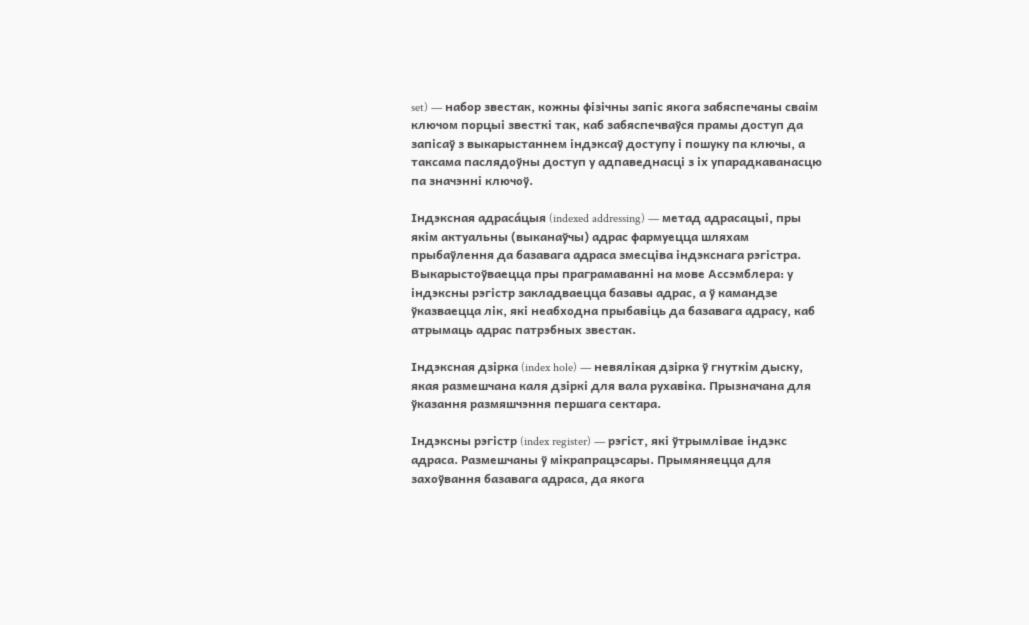set) — набор звестак, кожны фізічны запіс якога забяспечаны сваім ключом порцыі звесткі так, каб забяспечваўся прамы доступ да запісаў з выкарыстаннем індэксаў доступу і пошуку па ключы, а таксама паслядоўны доступ у адпаведнасці з іх упарадкаванасцю па значэнні ключоў.

Індэксная адрасáцыя (indexed addressing) — метад адрасацыі, пры якім актуальны (выканаўчы) адрас фармуецца шляхам прыбаўлення да базавага адраса змесціва індэкснага рэгістра. Выкарыстоўваецца пры праграмаванні на мове Ассэмблера: у індэксны рэгістр закладваецца базавы адрас, а ў камандзе ўказваецца лік, які неабходна прыбавіць да базавага адрасу, каб атрымаць адрас патрэбных звестак.

Індэксная дзірка (index hole) — невялікая дзірка ў гнуткім дыску, якая размешчана каля дзіркі для вала рухавіка. Прызначана для ўказання размяшчэння першага сектара.

Індэксны рэгістр (index register) — рэгіст, які ўтрымлівае індэкс адраса. Размешчаны ў мікрапрацэсары. Прымяняецца для захоўвання базавага адраса, да якога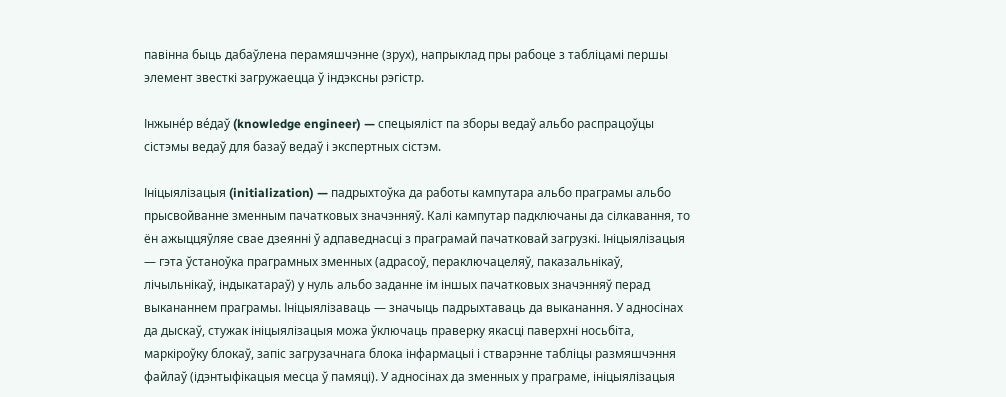павінна быць дабаўлена перамяшчэнне (зрух), напрыклад пры рабоце з табліцамі першы элемент звесткі загружаецца ў індэксны рэгістр.

Інжынéр вéдаў (knowledge engineer) — спецыяліст па зборы ведаў альбо распрацоўцы сістэмы ведаў для базаў ведаў і экспертных сістэм.

Ініцыялізацыя (initialization) — падрыхтоўка да работы кампутара альбо праграмы альбо прысвойванне зменным пачатковых значэнняў. Калі кампутар падключаны да сілкавання, то ён ажыццяўляе свае дзеянні ў адпаведнасці з праграмай пачатковай загрузкі. Ініцыялізацыя — гэта ўстаноўка праграмных зменных (адрасоў, пераключацеляў, паказальнікаў, лічыльнікаў, індыкатараў) у нуль альбо заданне ім іншых пачатковых значэнняў перад выкананнем праграмы. Ініцыялізаваць — значыць падрыхтаваць да выканання. У адносінах да дыскаў, стужак ініцыялізацыя можа ўключаць праверку якасці паверхні носьбіта, маркіроўку блокаў, запіс загрузачнага блока інфармацыі і стварэнне табліцы размяшчэння файлаў (ідэнтыфікацыя месца ў памяці). У адносінах да зменных у праграме, ініцыялізацыя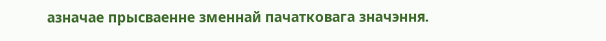азначае прысваенне зменнай пачатковага значэння.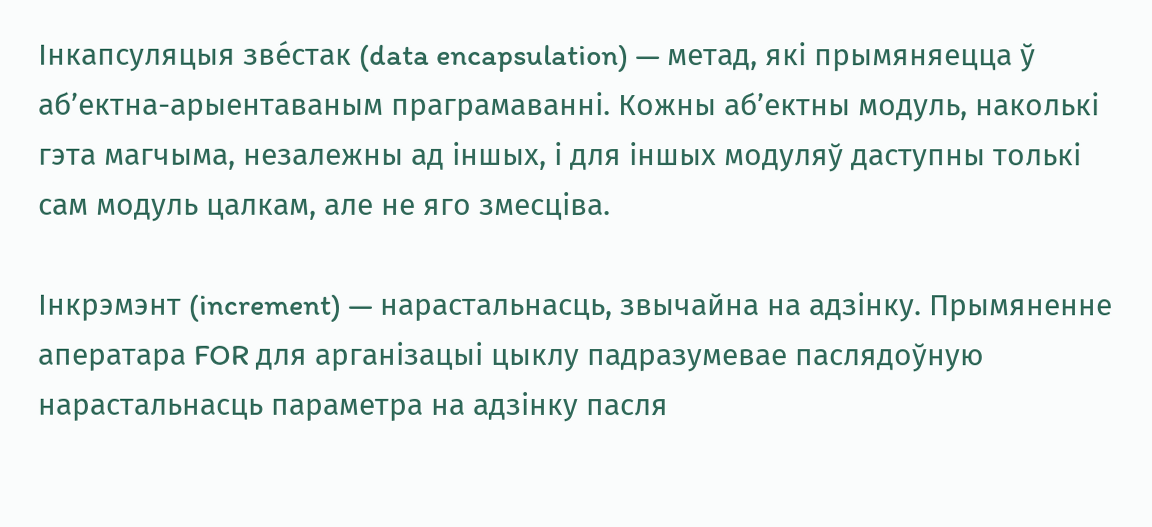Інкапсуляцыя звéстак (data encapsulation) — метад, які прымяняецца ў аб’ектна-арыентаваным праграмаванні. Кожны аб’ектны модуль, наколькі гэта магчыма, незалежны ад іншых, і для іншых модуляў даступны толькі сам модуль цалкам, але не яго змесціва.

Інкрэмэнт (increment) — нарастальнасць, звычайна на адзінку. Прымяненне аператара FOR для арганізацыі цыклу падразумевае паслядоўную нарастальнасць параметра на адзінку пасля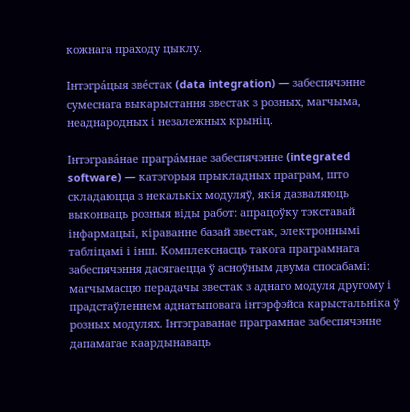кожнага праходу цыклу.

Інтэгрáцыя звéстак (data integration) — забеспячэнне сумеснага выкарыстання звестак з розных, магчыма, неаднародных і незалежных крыніц.

Інтэгравáнае прагрáмнае забеспячэнне (integrated software) — катэгорыя прыкладных праграм, што складаюцца з некалькіх модуляў, якія дазваляюць выконваць розныя віды работ: апрацоўку тэкставай інфармацыі, кіраванне базай звестак, электроннымі табліцамі і інш. Комплекснасць такога праграмнага забеспячэння дасягаецца ў асноўным двума спосабамі: магчымасцю перадачы звестак з аднаго модуля другому і прадстаўленнем аднатыповага інтэрфэйса карыстальніка ў розных модулях. Інтэграванае праграмнае забеспячэнне дапамагае каардынаваць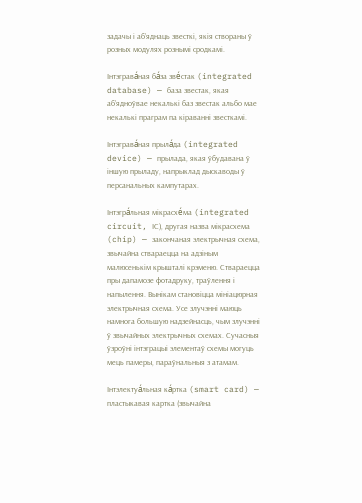задачы і аб’яднаць звесткі, якія створаны ў розных модулях рознымі сродкамі.

Інтэгравáная бáза звéстак (integrated database) — база звестак, якая аб’ядноўвае некалькі баз звестак альбо мае некалькі праграм па кіраванні звесткамі.

Інтэгравáная прылáда (integrated device) — прылада, якая ўбудавана ў іншую прыладу, напрыклад дыскаводы ў персанальных кампутарах.

Інтэгрáльная мікрасхéма (integrated circuit, ІС), другая назва мікрасхема (chip) — закончаная электрычная схема, звычайна ствараецца на адзіным малюсенькім крышталі крэменю. Ствараецца пры дапамозе фотадруку, траўлення і напылення. Вынікам становіцца мініацюрная электрычная схема. Усе злучэнні маюць намнога большую надзейнасць, чым злучэнні ў звычайных электрычных схемах. Сучасныя ўзроўні інтэграцыі элементаў схемы могуць мець памеры, параўнальныя з атамам.

Інтэлектуáльная кáртка (smart card) — пластыкавая картка (звычайна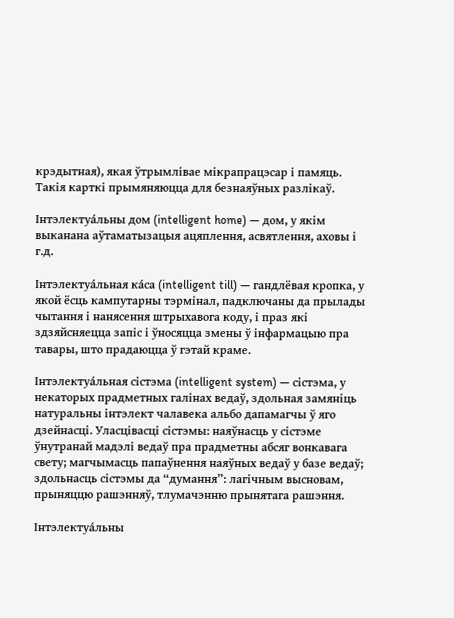крэдытная), якая ўтрымлівае мікрапрацэсар і памяць. Такія карткі прымяняюцца для безнаяўных разлікаў.

Інтэлектуáльны дом (intelligent home) — дом, у якім выканана аўтаматызацыя ацяплення, асвятлення, аховы і г.д.

Інтэлектуáльная кáса (intelligent till) — гандлёвая кропка, у якой ёсць кампутарны тэрмінал, падключаны да прылады чытання і нанясення штрыхавога коду, і праз які здзяйсняецца запіс і ўносяцца змены ў інфармацыю пра тавары, што прадаюцца ў гэтай краме.

Інтэлектуáльная сістэма (intelligent system) — сістэма, у некаторых прадметных галінах ведаў, здольная замяніць натуральны інтэлект чалавека альбо дапамагчы ў яго дзейнасці. Уласцівасці сістэмы: наяўнасць у сістэме ўнутранай мадэлі ведаў пра прадметны абсяг вонкавага свету; магчымасць папаўнення наяўных ведаў у базе ведаў; здольнасць сістэмы да “думання”: лагічным высновам, прыняццю рашэнняў, тлумачэнню прынятага рашэння.

Інтэлектуáльны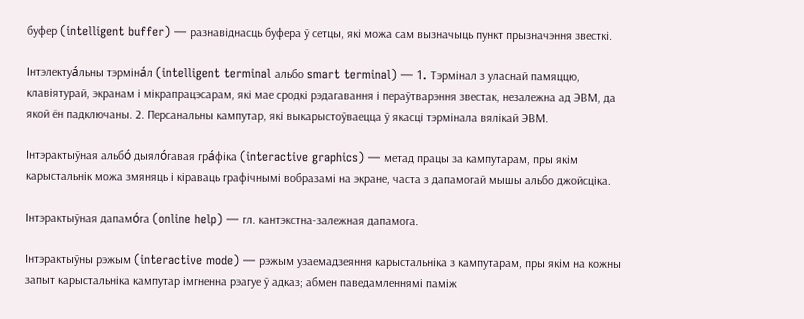буфер (intelligent buffer) — разнавіднасць буфера ў сетцы, які можа сам вызначыць пункт прызначэння звесткі.

Інтэлектуáльны тэрмінáл (intelligent terminal альбо smart terminal) — 1. Тэрмінал з уласнай памяццю, клавіятурай, экранам і мікрапрацэсарам, які мае сродкі рэдагавання і пераўтварэння звестак, незалежна ад ЭВМ, да якой ён падключаны. 2. Персанальны кампутар, які выкарыстоўваецца ў якасці тэрмінала вялікай ЭВМ.

Інтэрактыўная альбó дыялóгавая грáфіка (interactive graphics) — метад працы за кампутарам, пры якім карыстальнік можа змяняць і кіраваць графічнымі вобразамі на экране, часта з дапамогай мышы альбо джойсціка.

Інтэрактыўная дапамóга (online help) — гл. кантэкстна-залежная дапамога.

Інтэрактыўны рэжым (interactive mode) — рэжым узаемадзеяння карыстальніка з кампутарам, пры якім на кожны запыт карыстальніка кампутар імгненна рэагуе ў адказ; абмен паведамленнямі паміж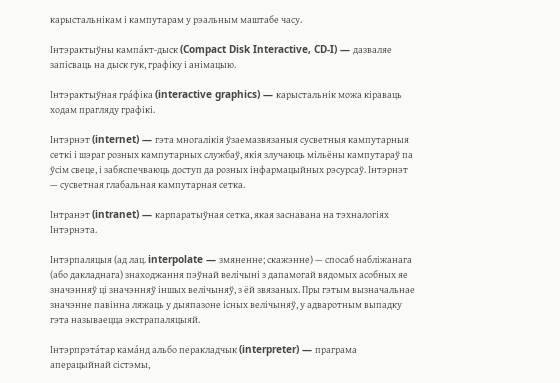карыстальнікам і кампутарам у рэальным маштабе часу.

Інтэрактыўны кампáкт-дыск (Compact Disk Interactive, CD-I) — дазваляе запісваць на дыск гук, графіку і анімацыю.

Інтэрактыўная грáфіка (interactive graphics) — карыстальнік можа кіраваць ходам прагляду графікі.

Інтэрнэт (internet) — гэта многалікія ўзаемазвязаныя сусветныя кампутарныя сеткі і шэраг розных кампутарных службаў, якія злучаюць мільёны кампутараў па ўсім свеце, і забяспечваюць доступ да розных інфармацыйных рэсурсаў. Інтэрнэт — сусветная глабальная кампутарная сетка.

Інтранэт (intranet) — карпаратыўная сетка, якая заснавана на тэхналогіях Інтэрнэта.

Інтэрпаляцыя (ад лац. interpolate — змяненне; скажэнне) — спосаб набліжанага (або дакладнага) знаходжання пэўнай велічыні з дапамогай вядомых асобных яе значэнняў ці значэнняў іншых велічыняў, з ёй звязаных. Пры гэтым вызначальнае значэнне павінна ляжаць у дыяпазоне існых велічыняў, у адваротным выпадку гэта называецца экстрапаляцыяй.

Інтэрпрэтáтар камáнд альбо перакладчык (interpreter) — праграма аперацыйнай сістэмы,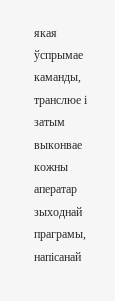якая ўспрымае каманды, транслюе і затым выконвае кожны аператар зыходнай праграмы, напісанай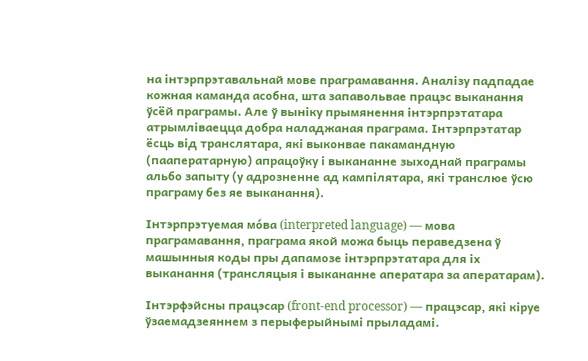на інтэрпрэтавальнай мове праграмавання. Аналізу падпадае кожная каманда асобна, шта запавольвае працэс выканання ўсёй праграмы. Але ў выніку прымянення інтэрпрэтатара атрымліваецца добра наладжаная праграма. Інтэрпрэтатар ёсць від транслятара, які выконвае пакамандную (пааператарную) апрацоўку і выкананне зыходнай праграмы альбо запыту (у адрозненне ад кампілятара, які транслюе ўсю праграму без яе выканання).

Інтэрпрэтуемая мóва (interpreted language) — мова праграмавання, праграма якой можа быць пераведзена ў машынныя коды пры дапамозе інтэрпрэтатара для іх выканання (трансляцыя і выкананне аператара за аператарам).

Інтэрфэйсны працэсар (front-end processor) — працэсар, які кіруе ўзаемадзеяннем з перыферыйнымі прыладамі.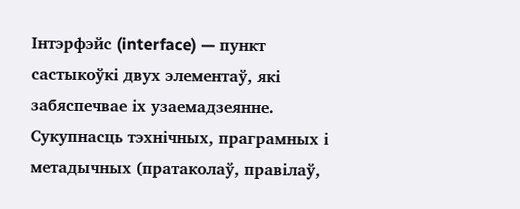Інтэрфэйс (interface) — пункт састыкоўкі двух элементаў, які забяспечвае іх узаемадзеянне. Сукупнасць тэхнічных, праграмных і метадычных (пратаколаў, правілаў,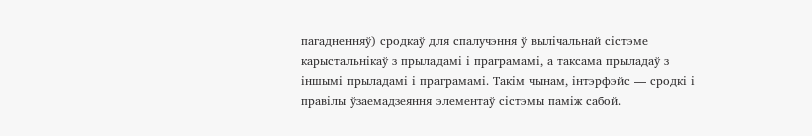пагадненняў) сродкаў для спалучэння ў вылічальнай сістэме карыстальнікаў з прыладамі і праграмамі, а таксама прыладаў з іншымі прыладамі і праграмамі. Такім чынам, інтэрфэйс — сродкі і правілы ўзаемадзеяння элементаў сістэмы паміж сабой.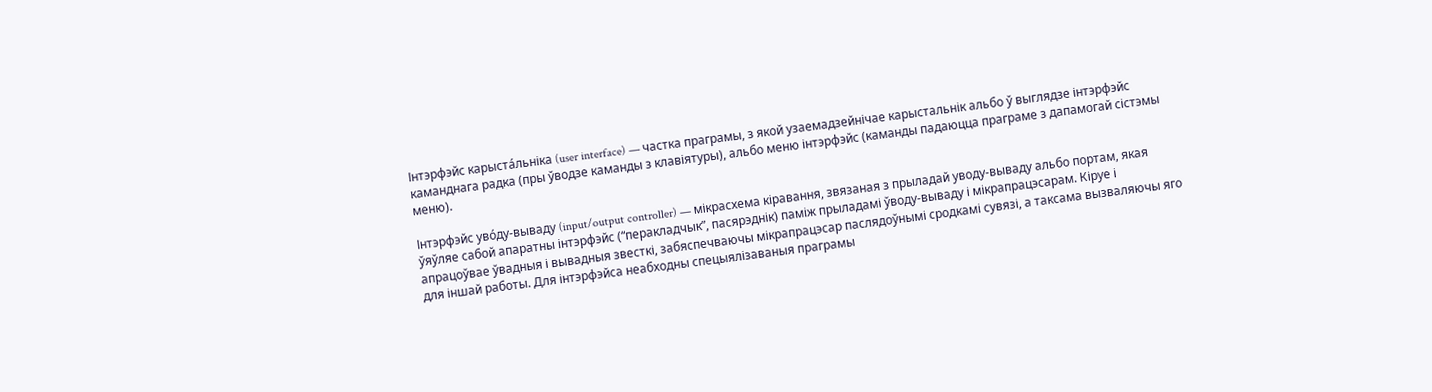Інтэрфэйс карыстáльніка (user interface) — частка праграмы, з якой узаемадзейнічае карыстальнік альбо ў выглядзе інтэрфэйс каманднага радка (пры ўводзе каманды з клавіятуры), альбо меню інтэрфэйс (каманды падаюцца праграме з дапамогай сістэмы меню).

Інтэрфэйс увóду-вываду (input/output controller) — мікрасхема кіравання, звязаная з прыладай уводу-вываду альбо портам, якая ўяўляе сабой апаратны інтэрфэйс (“перакладчык”, пасярэднік) паміж прыладамі ўводу-вываду і мікрапрацэсарам. Кіруе і апрацоўвае ўвадныя і вывадныя звесткі, забяспечваючы мікрапрацэсар паслядоўнымі сродкамі сувязі, а таксама вызваляючы яго для іншай работы. Для інтэрфэйса неабходны спецыялізаваныя праграмы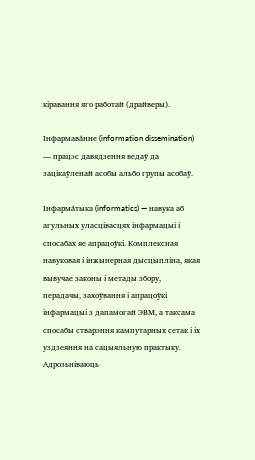кіравання яго работай (драйверы).

Інфармавáнне (information dissemination) — працэс давядзення ведаў да зацікаўленай асобы альбо групы асобаў.

Інфармáтыка (informatics) — навука аб агульных уласцівасцях інфармацыі і спосабах яе апрацоўкі. Комплексная навуковая і інжынерная дысцыпліна, якая вывучае законы і метады збору, перадачы, захоўвання і апрацоўкі інфармацыі з дапамогай ЭВМ, а таксама спосабы стварэння кампутарных сетак і іх уздзеяння на сацыяльную практыку. Адрозьніваюць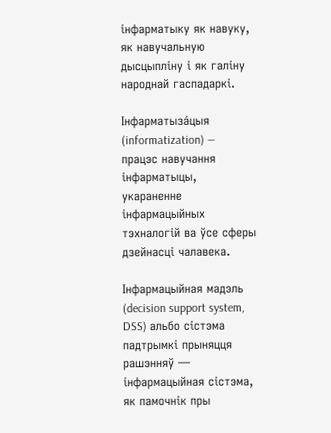інфарматыку як навуку, як навучальную дысцыпліну і як галіну народнай гаспадаркі.

Інфарматызáцыя (informatization) — працэс навучання інфарматыцы, укараненне інфармацыйных тэхналогій ва ўсе сферы дзейнасці чалавека.

Інфармацыйная мадэль (decision support system, DSS) альбо сістэма падтрымкі прыняцця рашэнняў — інфармацыйная сістэма, як памочнік пры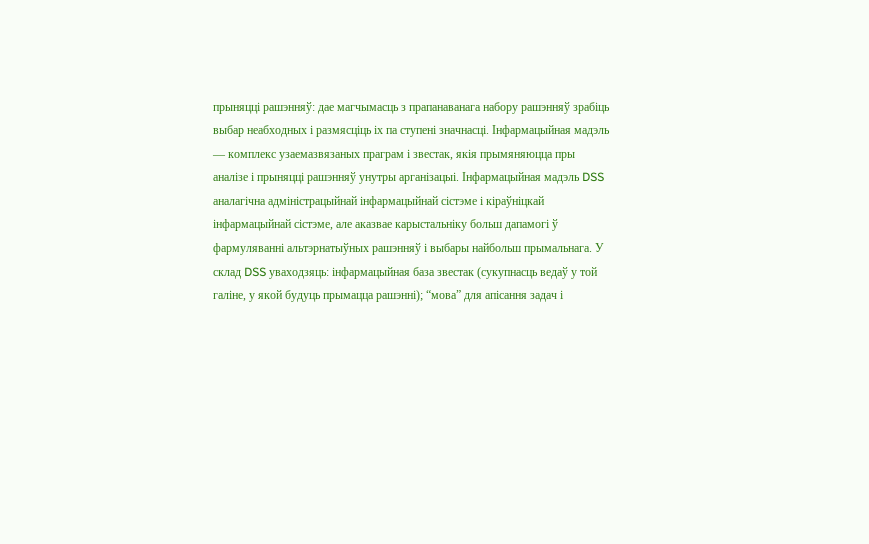прыняцці рашэнняў: дае магчымасць з прапанаванага набору рашэнняў зрабіць выбар неабходных і размясціць іх па ступені значнасці. Інфармацыйная мадэль — комплекс узаемазвязаных праграм і звестак, якія прымяняюцца пры аналізе і прыняцці рашэнняў унутры арганізацыі. Інфармацыйная мадэль DSS аналагічна адміністрацыйнай інфармацыйнай сістэме і кіраўніцкай інфармацыйнай сістэме, але аказвае карыстальніку больш дапамогі ў фармуляванні альтэрнатыўных рашэнняў і выбары найбольш прымальнага. У склад DSS уваходзяць: інфармацыйная база звестак (сукупнасць ведаў у той галіне, у якой будуць прымацца рашэнні); “мова” для апісання задач і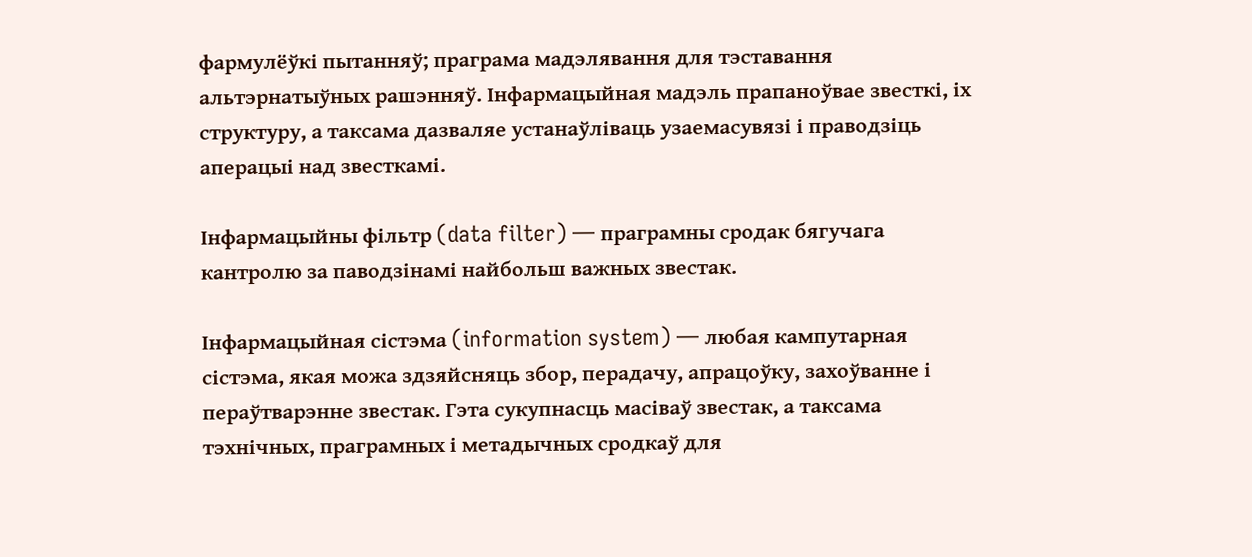фармулёўкі пытанняў; праграма мадэлявання для тэставання альтэрнатыўных рашэнняў. Інфармацыйная мадэль прапаноўвае звесткі, іх структуру, а таксама дазваляе устанаўліваць узаемасувязі і праводзіць аперацыі над звесткамі.

Інфармацыйны фільтр (data filter) — праграмны сродак бягучага кантролю за паводзінамі найбольш важных звестак.

Інфармацыйная сістэма (information system) — любая кампутарная сістэма, якая можа здзяйсняць збор, перадачу, апрацоўку, захоўванне і пераўтварэнне звестак. Гэта сукупнасць масіваў звестак, а таксама тэхнічных, праграмных і метадычных сродкаў для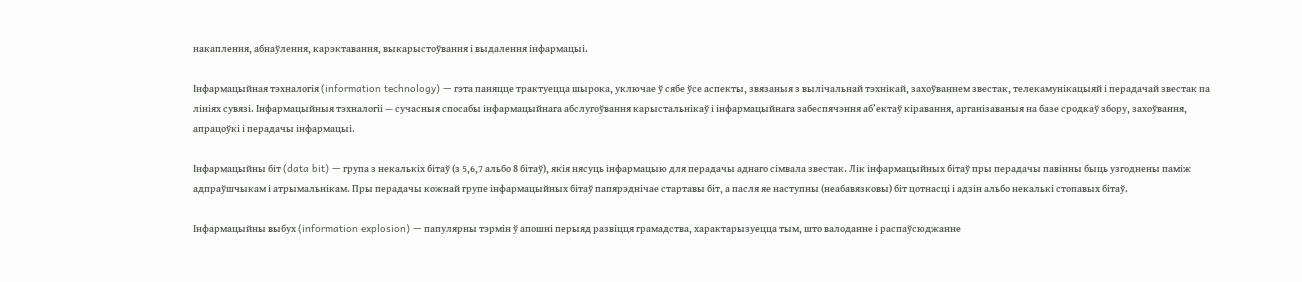накаплення, абнаўлення, карэктавання, выкарыстоўвання і выдалення інфармацыі.

Інфармацыйная тэхналогія (information technology) — гэта паняцце трактуецца шырока, уключае ў сябе ўсе аспекты, звязаныя з вылічальнай тэхнікай, захоўваннем звестак, телекамунікацыяй і перадачай звестак па лініях сувязі. Інфармацыйныя тэхналогіі — сучасныя спосабы інфармацыйнага абслугоўвання карыстальнікаў і інфармацыйнага забеспячэння аб’ектаў кіравання, арганізаваныя на базе сродкаў збору, захоўвання, апрацоўкі і перадачы інфармацыі.

Інфармацыйны біт (data bit) — група з некалькіх бітаў (з 5,6,7 альбо 8 бітаў), якія нясуць інфармацыю для перадачы аднаго сімвала звестак. Лік інфармацыйных бітаў пры перадачы павінны быць узгоднены паміж адпраўшчыкам і атрымальнікам. Пры перадачы кожнай групе інфармацыйных бітаў папярэднічае стартавы біт, а пасля яе наступны (неабавязковы) біт цотнасці і адзін альбо некалькі стопавых бітаў.

Інфармацыйны выбух (information explosion) — папулярны тэрмін ў апошні перыяд развіцця грамадства, характарызуецца тым, што валоданне і распаўсюджанне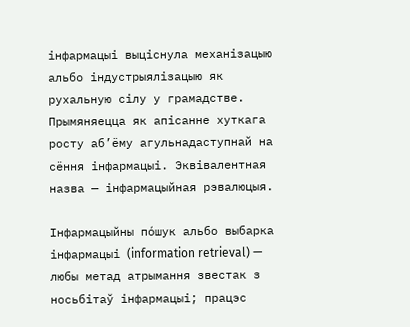інфармацыі выціснула механізацыю альбо індустрыялізацыю як рухальную сілу у грамадстве. Прымяняецца як апісанне хуткага росту аб’ёму агульнадаступнай на сёння інфармацыі. Эквівалентная назва — інфармацыйная рэвалюцыя.

Інфармацыйны пóшук альбо выбарка інфармацыі (information retrieval) — любы метад атрымання звестак з носьбітаў інфармацыі; працэс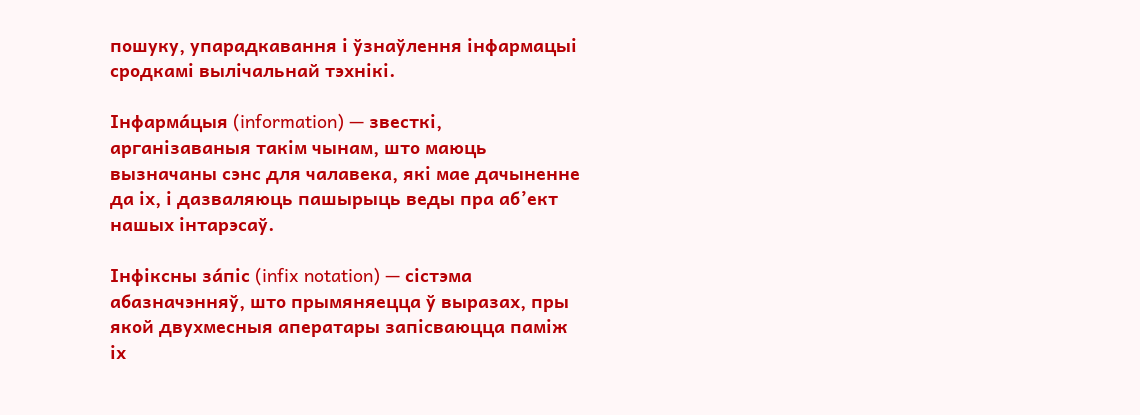пошуку, упарадкавання і ўзнаўлення інфармацыі сродкамі вылічальнай тэхнікі.

Інфармáцыя (information) — звесткі, арганізаваныя такім чынам, што маюць вызначаны сэнс для чалавека, які мае дачыненне да іх, і дазваляюць пашырыць веды пра аб’ект нашых інтарэсаў.

Інфіксны зáпіс (infix notation) — сістэма абазначэнняў, што прымяняецца ў выразах, пры якой двухмесныя аператары запісваюцца паміж іх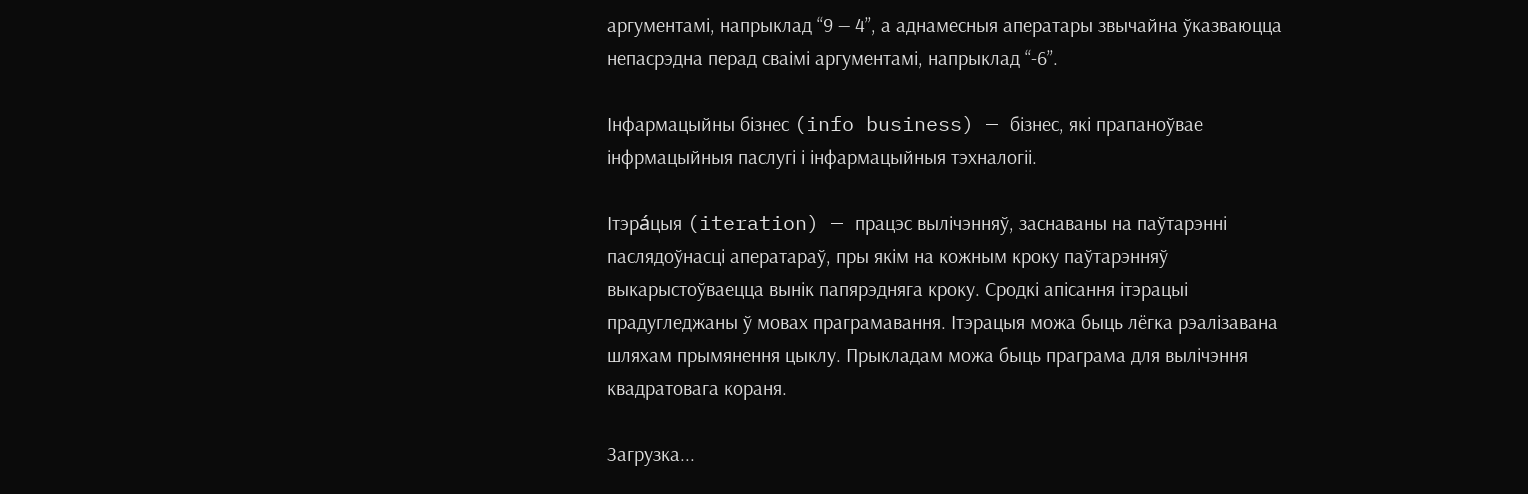аргументамі, напрыклад “9 — 4”, а аднамесныя аператары звычайна ўказваюцца непасрэдна перад сваімі аргументамі, напрыклад “-6”.

Інфармацыйны бізнес (info business) — бізнес, які прапаноўвае інфрмацыйныя паслугі і інфармацыйныя тэхналогіі.

Ітэрáцыя (iteration) — працэс вылічэнняў, заснаваны на паўтарэнні паслядоўнасці аператараў, пры якім на кожным кроку паўтарэнняў выкарыстоўваецца вынік папярэдняга кроку. Сродкі апісання ітэрацыі прадугледжаны ў мовах праграмавання. Ітэрацыя можа быць лёгка рэалізавана шляхам прымянення цыклу. Прыкладам можа быць праграма для вылічэння квадратовага кораня.

Загрузка...